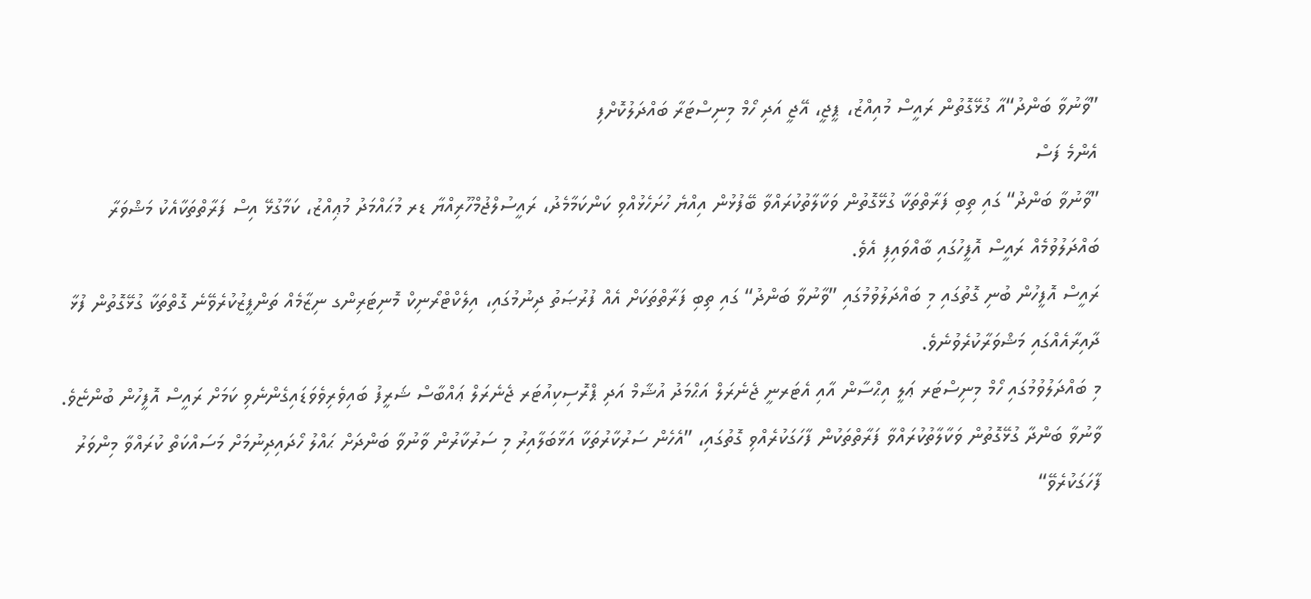”ވާނުވާ ބަންދު“އާ ގުޅޭގޮތުން ރައީސް މުއިއްޒު، ޕީޖީ، އޭޖީ އަދި ހޯމް މިނިސްޓަރާ ބައްދަލުކޮށްފި
އެންމެ ފަސް
”ވާނުވާ ބަންދު“ ގައި ތިބި ފަރާތްތަކާ ގުޅޭގޮތުން ވަކާލާތުކުރައްވާ ބޭފުޅުން އިއްޔެ ހުށަހެޅުއްވި ކަންކަމާމެދު، ރައީސުލްޖުމްހޫރިއްޔާ ޑރ މުޙައްމަދު މުޢިއްޒު، ކަމާގުޅޭ އިސް ފަރާތްތަކާއެކު މަޝްވަރާ ބައްދަލުވުމެއް ރައީސް އޮފީހުގައި ބާއްވައިފި އެވެ.
ރައީސް އޮފީހުން ބުނި ގޮތުގައި މި ބައްދަލުވުމުގައި ”ވާނުވާ ބަންދު“ ގައި ތިބި ފަރާތްތަކަށް އެއް ފުރުޞަތު ދިނުމުގައި، އިލެކްޓްރޯނިކް މޮނިޓަރިންގ ނިޒާމެއް ތަންފީޒުކުރެވޭނެ ގޮތްތަކާ ގުޅޭގޮތުން ފުޅާ ދާއިރާއެއްގައި މަޝްވަރާކުރެވުނެވެ.
މި ބައްދަލުވުމުގައި ހޯމް މިނިސްޓަރ ޢަލީ އިޙްސާން އާއި އެޓަރނީ ޖެނެރަލް އަޙްމަދު އުޝާމް އަދި ޕްރޮސިކިއުޓަރ ޖެނެރަލް ޢައްބާސް ޝަރީފު ބައިވެރިވެވަޑައިގެންނެވި ކަމަށް ރައީސް އޮފީހުން ބުންޏެވެ.
ވާނުވާ ބަންދާ ގުޅޭގޮތުން ވަކާލާތުކުރައްވާ ފަރާތްތަކުން ފާހަގަކުރެއްވި ގޮތުގައި، ”އެހެން ސަރުކާރުތަކާ އަޅާބަލާއިރު މި ސަރުކާރުން ވާނުވާ ބަންދަށް ޙައްލު ހޯދައިދިނުމަށް މަސައްކަތް ކުރައްވާ މިންވަރު ފާހަގަކުރެވޭ“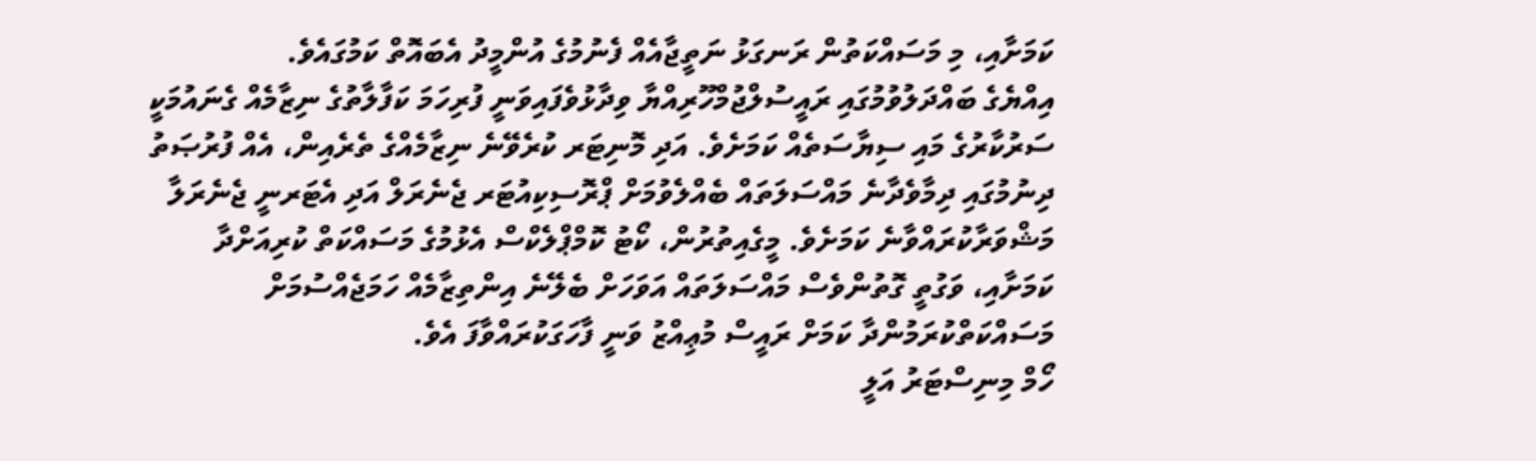ކަމަށާއި، މި މަސައްކަތުން ރަނގަޅު ނަތީޖާއެއް ފެނުމުގެ އުންމީދު އެބައޮތް ކަމުގައެވެ.
އިއްޔެގެ ބައްދަލުވުމުގައި ރައީސުލްޖުމްހޫރިއްޔާ ވިދާޅުވެފައިވަނީ ފުރިހަމަ ކަފާލާތުގެ ނިޒާމެއް ގެނައުމަކީ ސަރުކާރުގެ މައި ސިޔާސަތެއް ކަމަށެވެ. އަދި މޮނިޓަރ ކުރެވޭނެ ނިޒާމެއްގެ ތެރެއިން، އެއް ފުރުޞަތު ދިނުމުގައި ދިމާވެދާނެ މައްސަލަތައް ބެއްލެވުމަށް ޕްރޮސިކިއުޓަރ ޖެނެރަލް އަދި އެޓަރނީ ޖެނެރަލާ މަޝްވަރާކުރައްވާނެ ކަމަށެވެ. މީގެއިތުރުން، ކޯޓު ކޮމްޕްލެކްސް އެޅުމުގެ މަސައްކަތް ކުރިއަށްދާ ކަމަށާއި، ވަގުތީ ގޮތުންވެސް މައްސަލަތައް އަވަހަށް ބެލޭނެ އިންތިޒާމެއް ހަމަޖެއްސުމަށް މަސައްކަތްކުރަމުންދާ ކަމަށް ރައީސް މުޢިއްޒު ވަނީ ފާހަގަކުރައްވާފަ އެވެ.
ހޯމް މިނިސްޓަރު އަލީ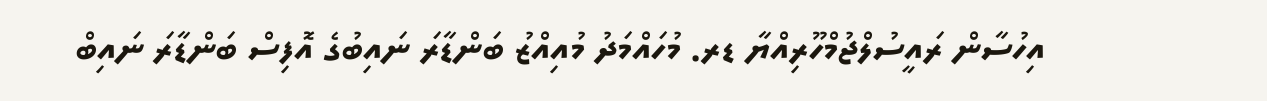އިހުސާން ރައީސުލްޖުމްހޫރިއްޔާ ޑރ. މުހައްމަދު މުއިއްޒު ބަންޑާރަ ނައިބުގެ އޮފިސް ބަންޑާރަ ނައިބް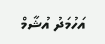އަހުމަދު އުޝާމް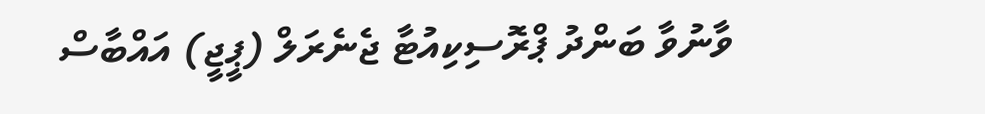ވާނުވާ ބަންދު ޕްރޮސިކިއުޓާ ޖެނެރަލް (ޕީޖީ) އައްބާސް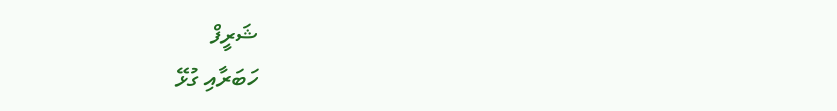ޝަރީފް
ހަބަރާއި ގުޅޭ